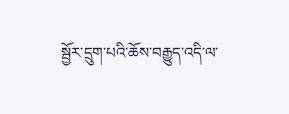སྦྱོར་དྲུག་པའི་ཆོས་བརྒྱུད་འདི་ལ་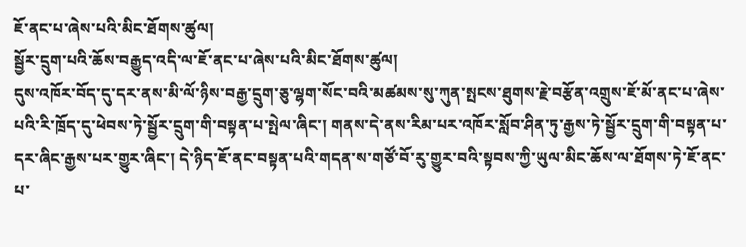ཇོ་ནང་པ་ཞེས་པའི་མིང་ཐོགས་ཚུལ།
སྦྱོར་དྲུག་པའི་ཆོས་བརྒྱུད་འདི་ལ་ཇོ་ནང་པ་ཞེས་པའི་མིང་ཐོགས་ཚུལ།
དུས་འཁོར་བོད་དུ་དར་ནས་མི་ལོ་ཉིས་བརྒྱ་དྲུག་ཅུ་ལྷག་སོང་བའི་མཚམས་སུ་ཀུན་སྤངས་ཐུགས་རྗེ་བརྩོན་འགྲུས་ཇོ་མོ་ནང་པ་ཞེས་པའི་རི་ཁྲོད་དུ་ཕེབས་ཏེ་སྦྱོར་དྲུག་གི་བསྟན་པ་སྤེལ་ཞིང་། གནས་དེ་ནས་རིམ་པར་འཁོར་སློབ་ཤིན་ཏུ་རྒྱས་ཏེ་སྦྱོར་དྲུག་གི་བསྟན་པ་དར་ཞིང་རྒྱས་པར་གྱུར་ཞིང་། དེ་ཉིད་ཇོ་ནང་བསྟན་པའི་གདན་ས་གཙོ་བོ་རུ་གྱུར་བའི་སྟབས་ཀྱི་ཡུལ་མིང་ཆོས་ལ་ཐོགས་ཏེ་ཇོ་ནང་པ་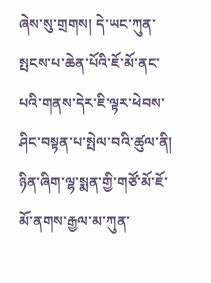ཞེས་སུ་གྲགས། དེ་ཡང་ཀུན་སྤངས་པ་ཆེན་པོའི་ཇོ་མོ་ནང་པའི་གནས་དེར་ཇི་ལྟར་ཕེབས་ཤིང་བསྟན་པ་སྤེལ་བའི་ཚུལ་ནི། ཉིན་ཞིག་ལྷ་སྨན་གྱི་གཙོ་མོ་ཇོ་མོ་ནགས་རྒྱལ་མ་ཀུན་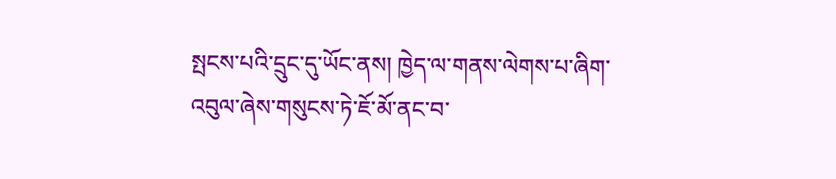སྤངས་པའི་དྲུང་དུ་ཡོང་ནས། ཁྱེད་ལ་གནས་ལེགས་པ་ཞིག་འབུལ་ཞེས་གསུངས་ཏེ་ཇོ་མོ་ནང་བ་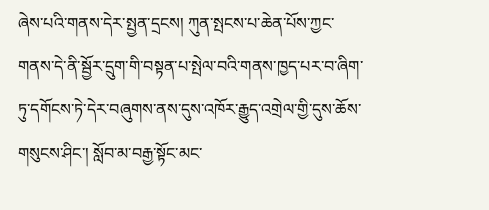ཞེས་པའི་གནས་དེར་སྤྱན་དྲངས། ཀུན་སྤངས་པ་ཆེན་པོས་ཀྱང་གནས་དེ་ནི་སྦྱོར་དྲུག་གི་བསྟན་པ་སྤེལ་བའི་གནས་ཁྱད་པར་བ་ཞིག་ཏུ་དགོངས་ཏེ་དེར་བཞུགས་ནས་དུས་འཁོར་རྒྱུད་འགྲེལ་གྱི་དུས་ཆོས་གསུངས་ཤིང་། སློབ་མ་བརྒྱ་སྟོང་མང་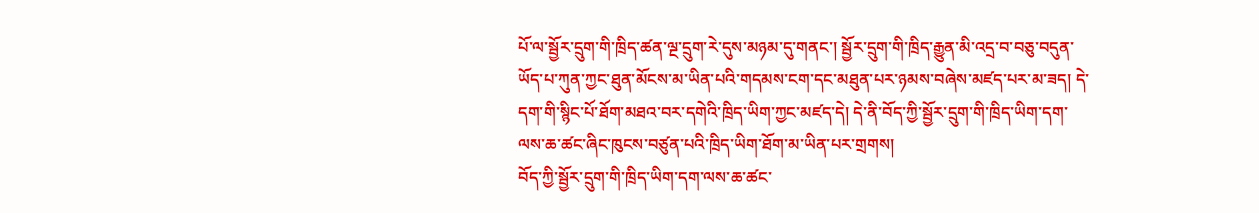པོ་ལ་སྦྱོར་དྲུག་གི་ཁྲིད་ཚན་ལྔ་དྲུག་རེ་དུས་མཉམ་དུ་གནང་། སྦྱོར་དྲུག་གི་ཁྲིད་རྒྱུན་མི་འདྲ་བ་བཅུ་བདུན་ཡོད་པ་ཀུན་ཀྱང་ཐུན་མོངས་མ་ཡིན་པའི་གདམས་ངག་དང་མཐུན་པར་ཉམས་བཞེས་མཛད་པར་མ་ཟད། དེ་དག་གི་སྙིང་པོ་ཐོག་མཐའ་བར་དགེའི་ཁྲིད་ཡིག་ཀྱང་མཛད་དེ། དེ་ནི་བོད་ཀྱི་སྦྱོར་དྲུག་གི་ཁྲིད་ཡིག་དག་ལས་ཆ་ཚང་ཞིང་ཁུངས་བཙུན་པའི་ཁྲིད་ཡིག་ཐོག་མ་ཡིན་པར་གྲགས།
བོད་ཀྱི་སྦྱོར་དྲུག་གི་ཁྲིད་ཡིག་དག་ལས་ཆ་ཚང་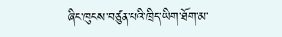ཞིང་ཁུངས་བཙུན་པའི་ཁྲིད་ཡིག་ཐོག་མ་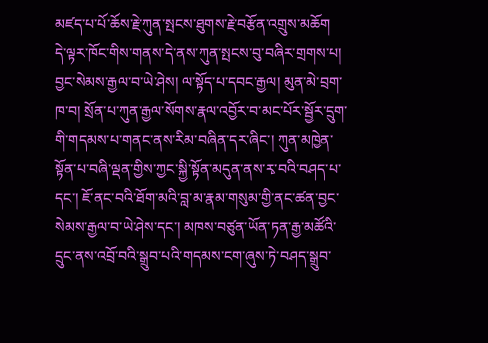མཛད་པ་པོ་ཆོས་རྗེ་ཀུན་སྤངས་ཐུགས་རྗེ་བརྩོན་འགྲུས་མཆོག
དེ་ལྟར་ཁོང་གིས་གནས་དེ་ནས་ཀུན་སྤངས་བུ་བཞིར་གྲགས་པ། བྱང་སེམས་རྒྱལ་བ་ཡེ་ཤེས། ལ་སྟོད་པ་དབང་རྒྱལ། མུན་མེ་བྲག་ཁ་བ། སྲོན་པ་ཀུན་རྒྱལ་སོགས་རྣལ་འབྱོར་བ་མང་པོར་སྦྱོར་དྲུག་གི་གདམས་པ་གནང་ནས་རིམ་བཞིན་དར་ཞིང་། ཀུན་མཁྱེན་སྟོན་པ་བཞི་ལྡན་གྱིས་ཀྱང་སྐྱི་སྟོན་མདུན་ནས་རྭ་བའི་བཤད་པ་དང་། ཇོ་ནང་བའི་ཐོག་མའི་བླ་མ་རྣམ་གསུམ་གྱི་ནང་ཚན་བྱང་སེམས་རྒྱལ་བ་ཡེ་ཤེས་དང་། མཁས་བཙུན་ཡོན་ཏན་རྒྱ་མཚོའི་དྲུང་ནས་འབྲོ་བའི་སྒྲུབ་པའི་གདམས་ངག་ཞུས་ཏེ་བཤད་སྒྲུབ་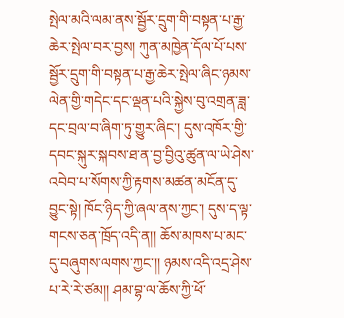སྤེལ་མའི་ལམ་ནས་སྦྱོར་དྲུག་གི་བསྟན་པ་རྒྱ་ཆེར་སྤེལ་བར་བྱས། ཀུན་མཁྱེན་དོལ་པོ་པས་སྦྱོར་དྲུག་གི་བསྟན་པ་རྒྱ་ཆེར་སྤེལ་ཞིང་ཉམས་ལེན་གྱི་གདེང་དང་ལྡན་པའི་སྐྱེས་བུ་འགྲན་ཟླ་དང་བྲལ་བ་ཞིག་ཏུ་གྱུར་ཞིང་། དུས་འཁོར་གྱི་དབང་སྐུར་སྐབས་ཐ་ན་བྱ་བྱིའུ་ཚུན་ལ་ཡེ་ཤེས་འབེབ་པ་སོགས་ཀྱི་རྟགས་མཚན་མངོན་དུ་བྱུང་སྟེ། ཁོང་ཉིད་ཀྱི་ཞལ་ནས་ཀྱང་། དུས་ད་ལྟ་གངས་ཅན་ཁྲོད་འདི་ན།། ཆོས་མཁས་པ་མང་དུ་བཞུགས་ལགས་ཀྱང་།། ཉམས་འདི་འདྲ་ཤེས་པ་རེ་རེ་ཙམ།། ཤམ་བྷ་ལ་ཆོས་ཀྱི་ཕོ་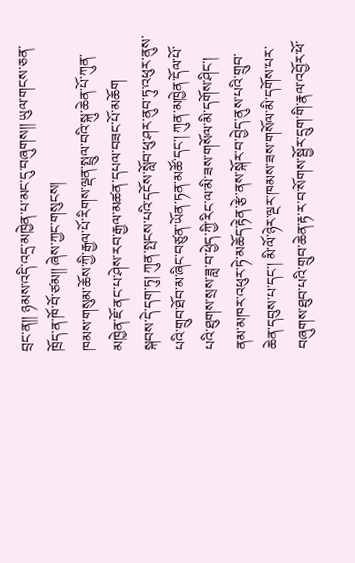བྲང་ན།། ཉམས་འདི་འདྲ་མཁྱེན་པ་མང་དུ་བཞུགས།། ཡུལ་གངས་ཅན་ཁྲོད་ན་ཁོ་བོ་ཙམ།། ཞེས་ཀྱང་གསུངས།
ཁམས་གསུམ་ཆོས་ཀྱི་རྒྱལ་པོ་རིགས་ལྡན་སྤྲུལ་བའི་སྐུ་ཆེན་པོ་ཀུན་མཁྱེན་ཇོ་ནང་པ་ཤེས་རབ་རྒྱལ་མཚན་དཔལ་བཟང་པོ་མཆོག
སྐབས་དེ་དག་ཏུ། ཀུན་སྤངས་པའི་དངོས་སློབ་ཕུ་ཤར་ནུབ་ཏུ་འཕུར་ནུས་པའི་གྲུབ་ཐོབ་མ་ཞིང་བཙུན་ཡོན་ཏན་མཚོ་དང་། ཀུན་མཁྱེན་དོལ་པོ་པའི་ཐུགས་སྲས་ཟླ་བ་ཕྱེད་ཀྱི་རིང་ལ་མི་ཟས་གསོལ་མི་དགོས་ཤིང་། ནམ་མཁར་འཕུར་ཏེ་མཆོད་རྟེན་རྩེ་ནས་སྐོར་བ་བྱེད་ནུས་པའི་གྲུབ་ཆེན་དབུས་པ་དང་། མི་ལོ་ཉེར་ལྔར་ཁམས་ཟས་གསོལ་མི་དགོས་པར་བཞུགས་ཐུབ་པའི་གྲུབ་ཆེན་རྟ་ར་བ་སོགས་སྦྱོར་དྲུག་གི་རྣལ་འབྱོར་ཕོ་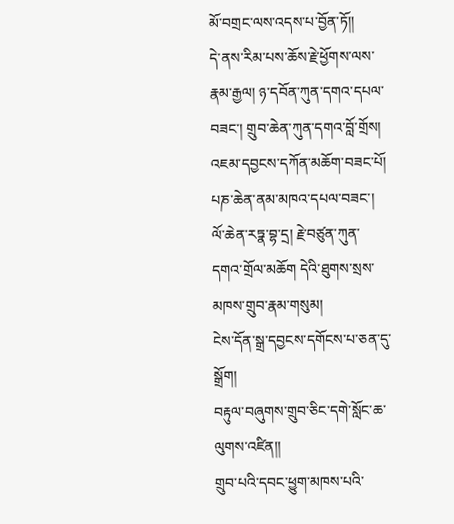མོ་བགྲང་ལས་འདས་པ་བྱོན་ཏོ།།
དེ་ནས་རིམ་པས་ཆོས་རྗེ་ཕྱོགས་ལས་རྣམ་རྒྱལ། ཉ་དབོན་ཀུན་དགའ་དཔལ་བཟང་། གྲུབ་ཆེན་ཀུན་དགའ་བློ་གྲོས། འཇམ་དབྱངས་དཀོན་མཆོག་བཟང་པོ། པཎ་ཆེན་ནམ་མཁའ་དཔལ་བཟང་། ལོ་ཆེན་རཏྣ་བྷ་དྲ། རྗེ་བཙུན་ཀུན་དགའ་གྲོལ་མཆོག དེའི་ཐུགས་སྲས་མཁས་གྲུབ་རྣམ་གསུམ།
ངེས་དོན་སྒྲ་དབྱངས་དགོངས་པ་ཅན་དུ་སྒྲོག།
བརྟུལ་བཞུགས་གྲུབ་ཅིང་དགེ་སློང་ཆ་ལུགས་འཛིན།།
གྲུབ་པའི་དབང་ཕྱུག་མཁས་པའི་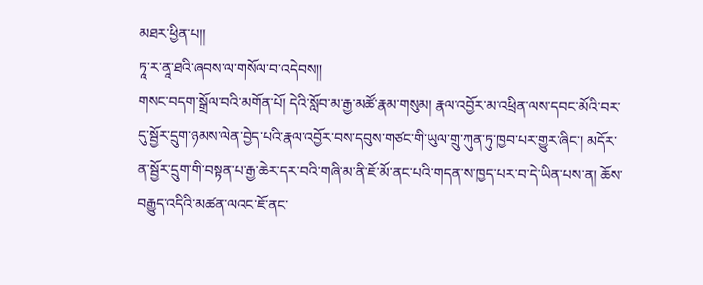མཐར་ཕྱིན་པ།།
ཏཱ་ར་ནཱ་ཐའི་ཞབས་ལ་གསོལ་བ་འདེབས།།
གསང་བདག་སྒྲོལ་བའི་མགོན་པོ། དེའི་སློབ་མ་རྒྱ་མཚོ་རྣམ་གསུམ། རྣལ་འབྱོར་མ་འཕྲིན་ལས་དབང་མོའི་བར་དུ་སྦྱོར་དྲུག་ཉམས་ལེན་བྱེད་པའི་རྣལ་འབྱོར་བས་དབུས་གཙང་གི་ཡུལ་གྲུ་ཀུན་ཏུ་ཁྱབ་པར་གྱུར་ཞིང་། མདོར་ན་སྦྱོར་དྲུག་གི་བསྟན་པ་རྒྱ་ཆེར་དར་བའི་གཞི་མ་ནི་ཇོ་མོ་ནང་པའི་གདན་ས་ཁྱད་པར་བ་དེ་ཡིན་པས་ན། ཆོས་བརྒྱུད་འདིའི་མཚན་ལའང་ཇོ་ནང་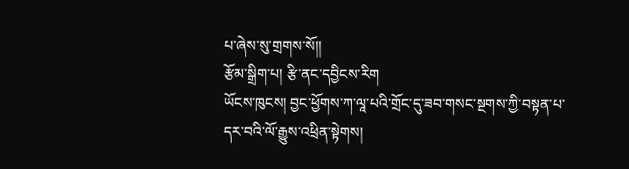པ་ཞེས་སུ་གྲགས་སོ།།
རྩོམ་སྒྲིག་པ། རྩི་ནང་དབྱིངས་རིག
ཡོངས་ཁུངས། བྱང་ཕྱོགས་ཀ་ལཱ་པའི་གྲོང་དུ་ཟབ་གསང་སྔགས་ཀྱི་བསྟན་པ་དར་བའི་ལོ་རྒྱུས་འཕྲིན་སྟེགས།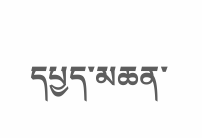དཔྱད་མཆན་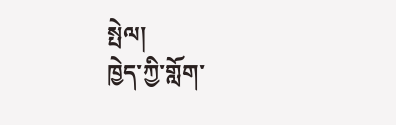སྤེལ།
ཁྱེད་ཀྱི་གློག་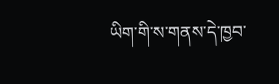ཡིག་གི་ས་གནས་དེ་ཁྱབ་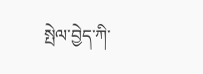སྤེལ་བྱེད་ཀི་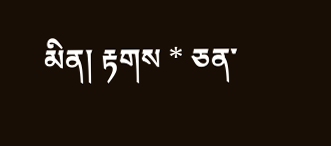མིན། རྟགས * ཅན་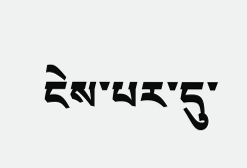ངེས་པར་དུ་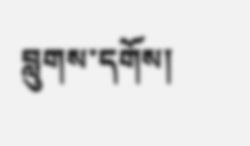བླུགས་དགོས།